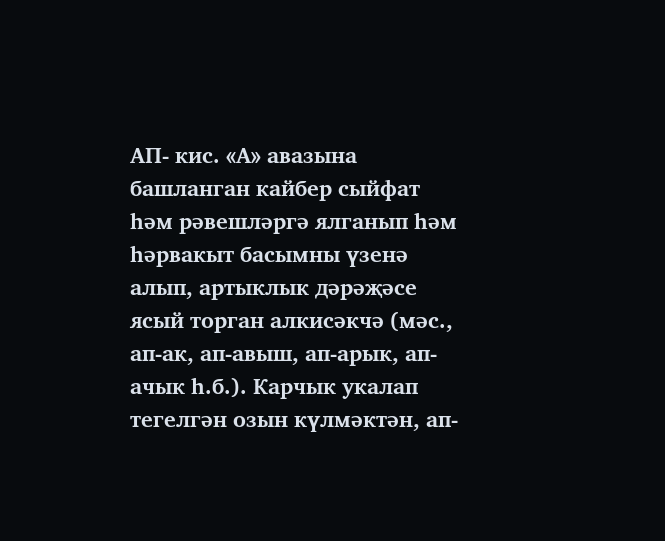АП- кис. «А» авазына башланган кайбер сыйфат һәм рәвешләргә ялганып һәм һәрвакыт басымны үзенә алып, артыклык дәрәҗәсе ясый торган алкисәкчә (мәс., ап-ак, ап-авыш, ап-арык, ап-ачык һ.б.). Карчык укалап тегелгән озын күлмәктән, ап-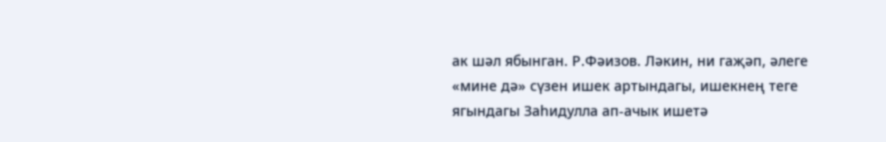ак шәл ябынган. Р.Фәизов. Ләкин, ни гаҗәп, әлеге «мине дә» сүзен ишек артындагы, ишекнең теге ягындагы Заһидулла ап-ачык ишетә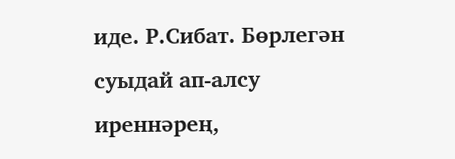иде. Р.Сибат. Бөрлегән суыдай ап-алсу иреннәрең,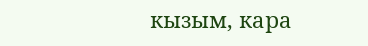кызым, кара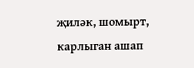җиләк, шомырт, карлыган ашап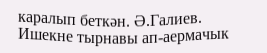каралып беткән. Ә.Галиев. Ишекне тырнавы ап-аермачык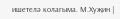ишетелә колагыма. М.Хуҗин |